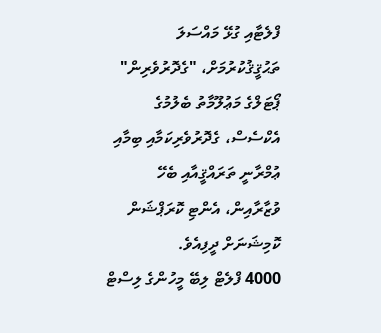ފްލެޓާއި ގުޅޭ މައްސަލަ ތަޙުޤީޤުކުރުމަށް، "ގެދޮރުވެރިން" ޕޯޓަލްގެ މަޢުލޫމާތު ބެލުމުގެ އެކްސެސް، ގެދޮރުވެރިކަމާއި ބިމާއި ޢުމްރާނީ ތަރައްޤީއާއި ބެހޭ ވުޒާރާއިން، އެންޓި ކޮރަޕްޝަން ކޮމިޝަނަށް ދީފިއެވެ.
4000 ފްލެޓް ލިބޭ މީހުންގެ ލިސްޓް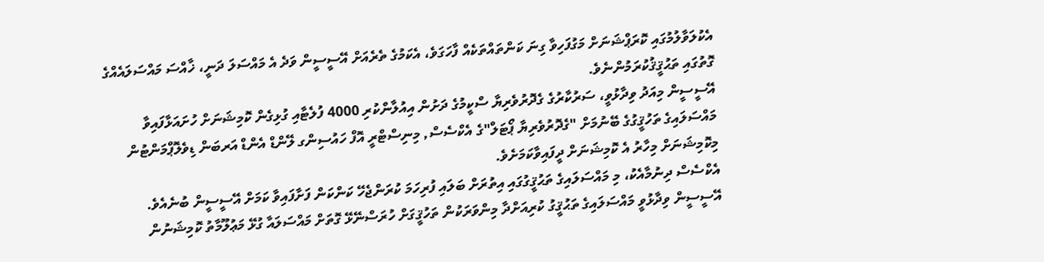އެކުލަވާލުމުގައި ކޮރަޕްޝަނަށް މަގުފަހިވާ ގިނަ ކަންތައްތަކެއް ފާހަގަވެ، އެކަމުގެ ތެރެއަށް އޭސީސީން ވަދެ އެ މައްސަލަ ދަނީ، ޚާއްސަ މައްސަލައެއްގެ ގޮތުގައި ތަޙުޤީޤުކުރަމުންނެވެ.
އޭސީސީން މިއަދު ވިދާޅުވީ، ސަރުކާރުގެ ގެދޮރުވެރިޔާ ސްކީމުގެ ދަށުން އިއުލާންކުރި 4000 ފުލެޓާއި ގުޅިގެން ކޮމިޝަނަށް ހުށައަޅާފައިވާ މައްސަލައިގެ ތަހުޤީގުގެ ބޭނުމަށް "ގެދޮރުވެރިޔާ ޕޯޓަލް"ގެ އެކްސެސް, މިނިސްޓްރީ އޮފް ހައުސިންގ ލޭންޑް އެންޑް އަރބަން ޑިވެލޮޕްމަންޓުން މިކޮމިޝަނަށް މިހާރު އެ ކޮމިޝަނަށް ދީފައިވާކަމަށެވެ.
އެކްސެސް ދިނުމާއެކު، މި މައްސަލައިގެ ތަޙުޤީގުގައި އިތުރަށް ބަލައި ފުރިހަމަ ކުރަންޖެހޭ ކަންކަން ފަށާފައިވާ ކަމަށް އޭސީސީން ބުނެއެވެ.
އޭސީސީން ވިދާޅުވީ މައްސަލައިގެ ތަޙުޤީގު ކުރިއަށްދާ މިންވަރަކުން ތަހުޤީގަށް ހުރަސްނޭޅޭ ގޮތަށް މައްސަލައާ ގުޅޭ މަޢުލޫމާތު ކޮމިޝަނުން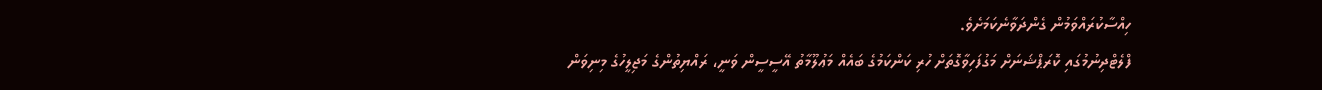ހިއްސާކުރައްވަމުން ގެންދަވާނެކަމަށެވެ.
ފްލެޓްދިނުމުގައި ކޮރަޕްޝަނަށް މަގުފަހިވާގޮތަށް ހުރި ކަންކަމުގެ ބައެއް މަޢުލޫމާތު އޭސީސީން ވަނީ، ރައްޔިތުންގެ މަޖިލީހުގެ މިނިވަން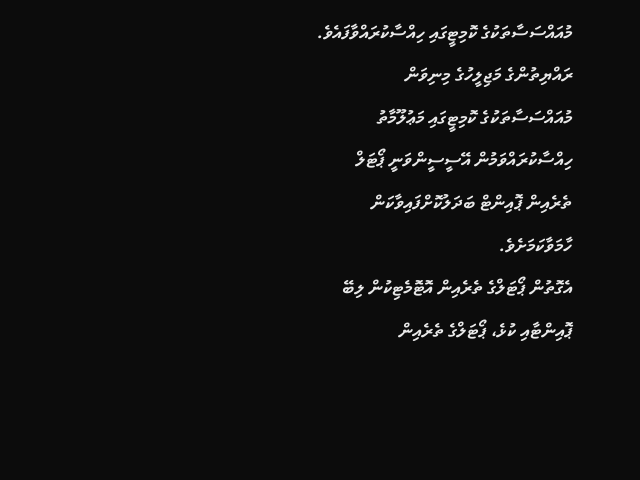މުއައްސަސާތަކުގެ ކޮމިޓީގައި ހިއްސާކުރައްވާފައެވެ.
ރައްޔިތުންގެ މަޖިލީހުގެ މިނިވަން މުއައްސަސާތަކުގެ ކޮމިޓީގައި މަޢުލޫމާތު ހިއްސާކުރައްވަމުން އޭސީސީންވަނީ ޕޯޓަލް ތެރެއިން ޕޮއިންޓް ބަދަލުކޮށްފައިވާކަން ހާމަވާކަމަށެވެ.
އެގޮތުން ޕޯޓަލްގެ ތެރެއިން އޮޓޮމެޓިކުން ލިބޭ ޕޮއިންޓާއި ކުޅެ، ޕޯޓަލްގެ ތެރެއިން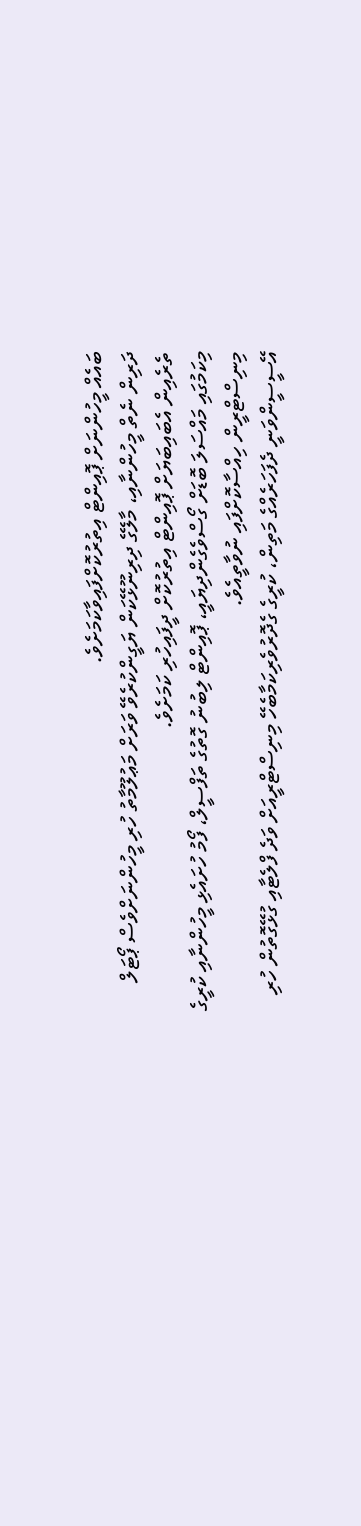ބައެއް މީހުންނަށް ޕޮއިންޓް އިތުރުކޮށްފައިވާކަމަށެވެ.
ދަރިން ނެތް މީހުންނާއި، މާލޭގެ ދިރިނޫޅޭކަން ޔަގީންކުރެވޭ ވަރަށް މަޢުލޫމާތު ހުރި މީހުންނަށްވެސް ޕޯޓަލް ތެރެއިން އެބައިބަޔަށް ޕޮއިންޓް އިތުރުކޮށް ދީފައިހުރި ކަމަށެވެ.
މިކަމުގައި މައްސަލަ ބޮޑަށް ގޯސްވެގެންދިޔައީ، ޕޮއިންޓް ލިބުނު ގޮތުގެ ތަފްސީލް، ފޯމު ހުށައެޅި މީހުންނާއި ކުރީގެ މިނިސްޓްރީން ހިއްސާކޮށްފައި ނުވާތީއެވެ.
އޭސީސީންވަނީ ދެފަހަރެއްގެ މަތިން، ކުރީގެ ގެދޮރުވެރިކަމާބެހޭ މިނިސްޓްރީއަށް ވަދެ ފްލެޓާއި ގުޅޭގޮތުން ހުރި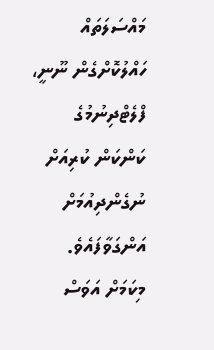މައްސަލަތައް ހައްލުކޮށްގެން ނޫނީ، ފްލެޓްދިނުމުގެ ކަންކަން ކުރިއަށް ނުގެންދިއުމަށް އަންގަވާފައެވެ.
މިކަމަށް އަވަސް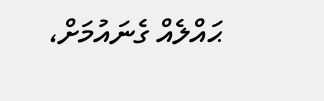ޙައްލެއް ގެނައުމަށް،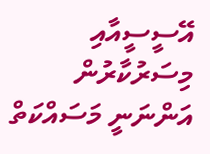އޭސީސީއާއި މިސަރުކާރުން އަންނަނީ މަސައްކަތް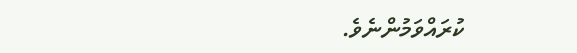ކުރައްވަމުންނެވެ.